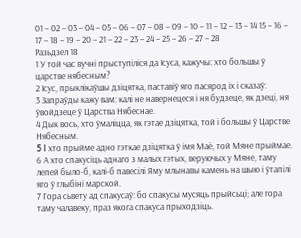01 – 02 – 03 – 04 – 05 – 06 – 07 – 08 – 09 – 10 – 11 – 12 – 13 – 14 15 – 16 – 17 – 18 – 19 – 20 – 21 – 22 – 23 – 24 – 25 – 26 – 27 – 28
Разьдзел 18
1 У той час вучні прыступіліся да Ісуса, кажучы: хто большы ў царстве нябесным?
2 Ісус, прыклікаўшы дзіцятка, паставіў яго пасярод іх і сказаў:
3 Запраўды кажу вам: калі не навернецеся і ня будзеце, як дзеці, ня ўвойдзеце ў Царства Нябеснае.
4 Дык вось, хто ўмаліцца, як гэтае дзіцятка, той і большы ў Царстве Нябесным.
5 I хто прыйме адно гэткае дзіцятка ў імя Маё, той Мяне прыймае.
6 А хто спакусіць аднаго з малых гэтых, веруючых у Мяне, таму лепей было-б, калі-б павесілі Яму млынавы камень на шыю і ўтапілі яго ў глыбіні марской.
7 Гора сьвету ад спакусаў: бо спакусы мусяць прыйсьці; але гора таму чалавеку, праз якога спакуса прыходзіць.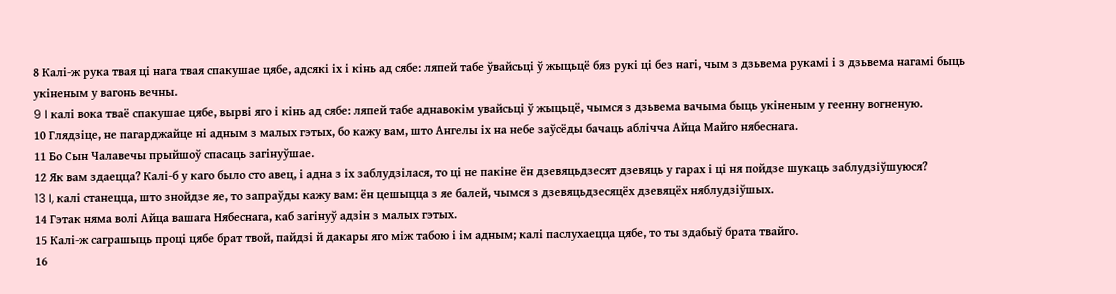8 Калі-ж рука твая ці нага твая спакушае цябе, адсякі іх і кінь ад сябе: ляпей табе ўвайсьці ў жыцьцё бяз рукі ці без нагі, чым з дзьвема рукамі і з дзьвема нагамі быць укіненым у вагонь вечны.
9 I калі вока тваё спакушае цябе, вырві яго і кінь ад сябе: ляпей табе аднавокім увайсьці ў жыцьцё, чымся з дзьвема вачыма быць укіненым у геенну вогненую.
10 Глядзіце, не пагарджайце ні адным з малых гэтых, бо кажу вам, што Ангелы іх на небе заўсёды бачаць аблічча Айца Майго нябеснага.
11 Бо Сын Чалавечы прыйшоў спасаць загінуўшае.
12 Як вам здаецца? Калі-б у каго было сто авец, і адна з іх заблудзілася, то ці не пакіне ён дзевяцьдзесят дзевяць у гарах і ці ня пойдзе шукаць заблудзіўшуюся?
13 I, калі станецца, што знойдзе яе, то запраўды кажу вам: ён цешыцца з яе балей, чымся з дзевяцьдзесяцёх дзевяцёх няблудзіўшых.
14 Гэтак няма волі Айца вашага Нябеснага, каб загінуў адзін з малых гэтых.
15 Калі-ж саграшыць проці цябе брат твой, пайдзі й дакары яго між табою і ім адным; калі паслухаецца цябе, то ты здабыў брата твайго.
16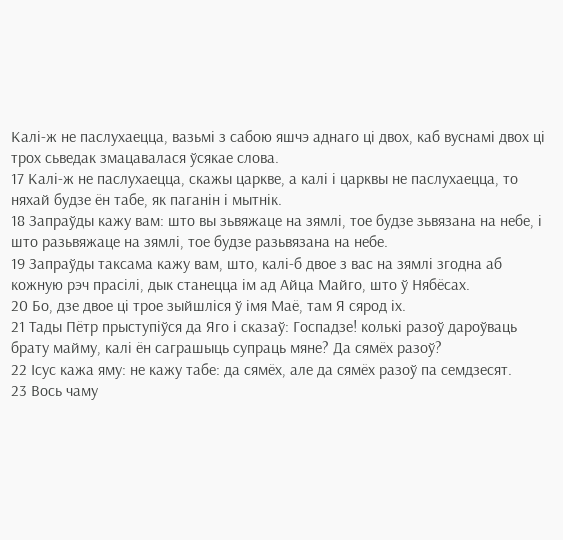Калі-ж не паслухаецца, вазьмі з сабою яшчэ аднаго ці двох, каб вуснамі двох ці трох сьведак змацавалася ўсякае слова.
17 Калі-ж не паслухаецца, скажы царкве, а калі і царквы не паслухаецца, то няхай будзе ён табе, як паганін і мытнік.
18 Запраўды кажу вам: што вы зьвяжаце на зямлі, тое будзе зьвязана на небе, і што разьвяжаце на зямлі, тое будзе разьвязана на небе.
19 Запраўды таксама кажу вам, што, калі-б двое з вас на зямлі згодна аб кожную рэч прасілі, дык станецца ім ад Айца Майго, што ў Нябёсах.
20 Бо, дзе двое ці трое зыйшліся ў імя Маё, там Я сярод іх.
21 Тады Пётр прыступіўся да Яго і сказаў: Госпадзе! колькі разоў дароўваць брату майму, калі ён саграшыць супраць мяне? Да сямёх разоў?
22 Ісус кажа яму: не кажу табе: да сямёх, але да сямёх разоў па семдзесят.
23 Вось чаму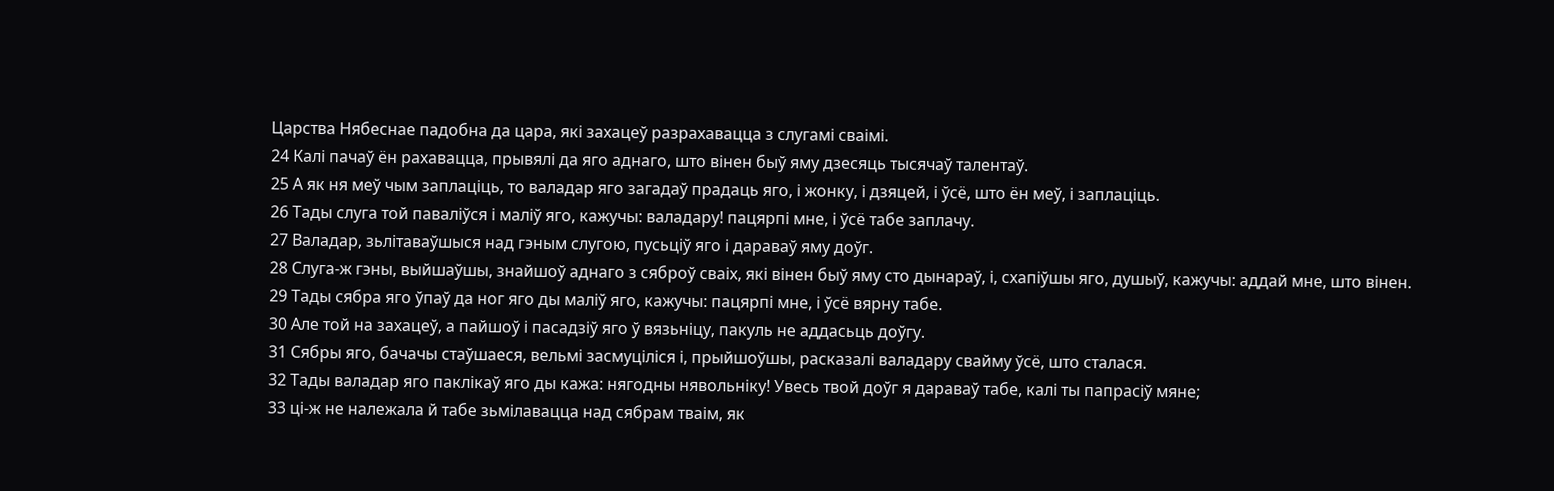Царства Нябеснае падобна да цара, які захацеў разрахавацца з слугамі сваімі.
24 Калі пачаў ён рахавацца, прывялі да яго аднаго, што вінен быў яму дзесяць тысячаў талентаў.
25 А як ня меў чым заплаціць, то валадар яго загадаў прадаць яго, і жонку, і дзяцей, і ўсё, што ён меў, і заплаціць.
26 Тады слуга той паваліўся і маліў яго, кажучы: валадару! пацярпі мне, і ўсё табе заплачу.
27 Валадар, зьлітаваўшыся над гэным слугою, пусьціў яго і дараваў яму доўг.
28 Слуга-ж гэны, выйшаўшы, знайшоў аднаго з сяброў сваіх, які вінен быў яму сто дынараў, і, схапіўшы яго, душыў, кажучы: аддай мне, што вінен.
29 Тады сябра яго ўпаў да ног яго ды маліў яго, кажучы: пацярпі мне, і ўсё вярну табе.
30 Але той на захацеў, а пайшоў і пасадзіў яго ў вязьніцу, пакуль не аддасьць доўгу.
31 Сябры яго, бачачы стаўшаеся, вельмі засмуціліся і, прыйшоўшы, расказалі валадару свайму ўсё, што сталася.
32 Тады валадар яго паклікаў яго ды кажа: нягодны нявольніку! Увесь твой доўг я дараваў табе, калі ты папрасіў мяне;
33 ці-ж не належала й табе зьмілавацца над сябрам тваім, як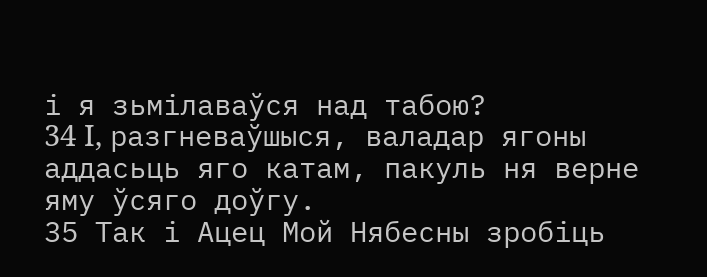і я зьмілаваўся над табою?
34 I, разгневаўшыся, валадар ягоны аддасьць яго катам, пакуль ня верне яму ўсяго доўгу.
35 Так і Ацец Мой Нябесны зробіць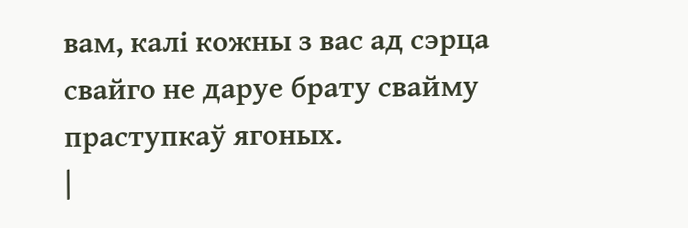вам, калі кожны з вас ад сэрца свайго не даруе брату свайму праступкаў ягоных.
|